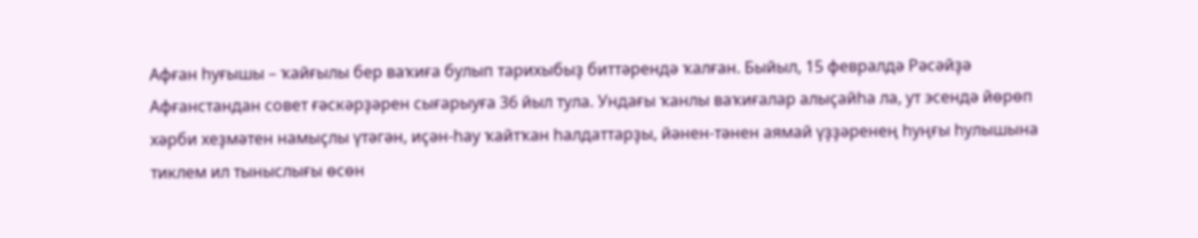Афған һуғышы – ҡайғылы бер ваҡиға булып тарихыбыҙ биттәрендә ҡалған. Быйыл, 15 февралдә Рәсәйҙә Афғанстандан совет ғәскәрҙәрен сығарыуға 36 йыл тула. Ундағы ҡанлы ваҡиғалар алыҫайһа ла, ут эсендә йөрөп хәрби хеҙмәтен намыҫлы үтәгән, иҫән-һау ҡайтҡан һалдаттарҙы, йәнен-тәнен аямай үҙҙәренең һуңғы һулышына тиклем ил тыныслығы өсөн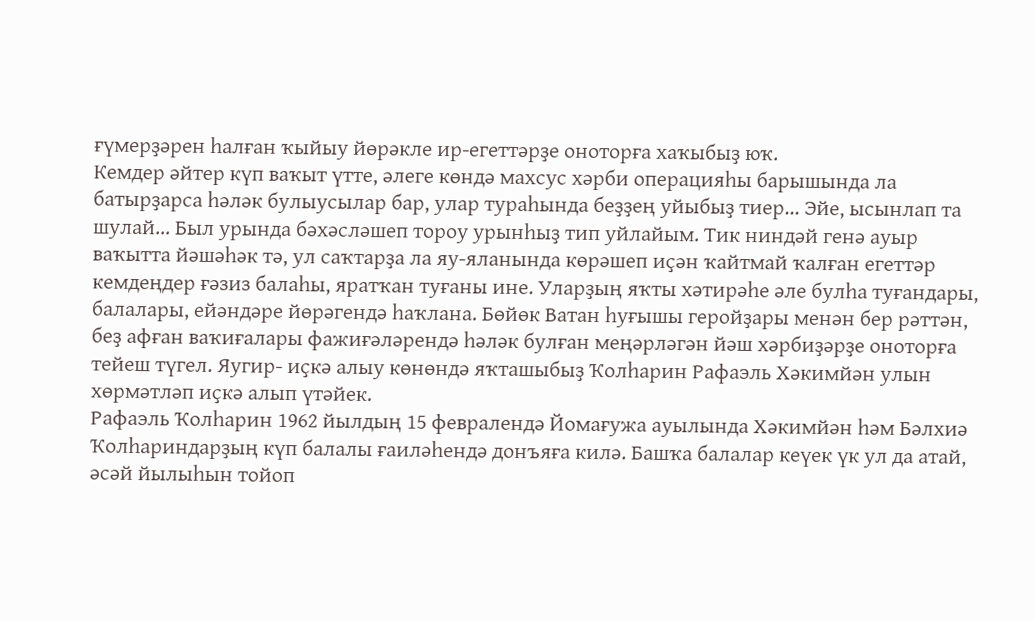ғүмерҙәрен һалған ҡыйыу йөрәкле ир-егеттәрҙе оноторға хаҡыбыҙ юҡ.
Кемдер әйтер күп ваҡыт үтте, әлеге көндә махсус хәрби операцияһы барышында ла батырҙарса һәләк булыусылар бар, улар тураһында беҙҙең уйыбыҙ тиер... Эйе, ысынлап та шулай... Был урында бәхәсләшеп тороу урынһыҙ тип уйлайым. Тик ниндәй генә ауыр ваҡытта йәшәһәк тә, ул саҡтарҙа ла яу-яланында көрәшеп иҫән ҡайтмай ҡалған егеттәр кемдеңдер ғәзиз балаһы, яратҡан туғаны ине. Уларҙың яҡты хәтирәһе әле булһа туғандары, балалары, ейәндәре йөрәгендә һаҡлана. Бөйөк Ватан һуғышы геройҙары менән бер рәттән, беҙ афған ваҡиғалары фажиғәләрендә һәләк булған меңәрләгән йәш хәрбиҙәрҙе оноторға тейеш түгел. Яугир- иҫкә алыу көнөндә яҡташыбыҙ Ҡолһарин Рафаэль Хәкимйән улын хөрмәтләп иҫкә алып үтәйек.
Рафаэль Ҡолһарин 1962 йылдың 15 февралендә Йомағужа ауылында Хәкимйән һәм Бәлхиә Ҡолһариндарҙың күп балалы ғаиләһендә донъяға килә. Башҡа балалар кеүек үк ул да атай, әсәй йылыһын тойоп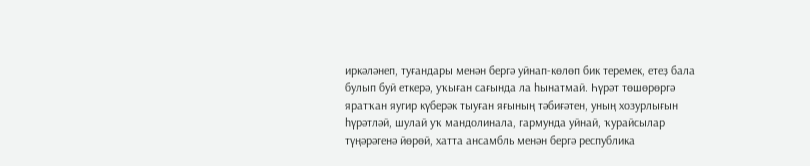иркәләнеп, туғандары менән бергә уйнап-көлөп бик теремек, етеҙ бала булып буй еткерә, уҡыған сағында ла һынатмай. Һүрәт төшөрөргә яратҡан яугир күберәк тыуған яғының тәбиғәтен, уның хозурлығын һүрәтләй, шулай уҡ мандолинала, гармунда уйнай, ҡурайсылар түңәрәгенә йөрөй, хатта ансамбль менән бергә республика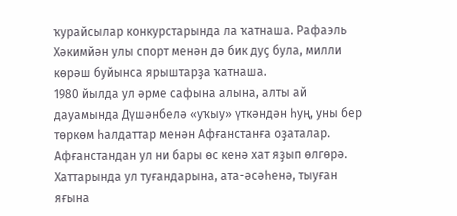ҡурайсылар конкурстарында ла ҡатнаша. Рафаэль Хәкимйән улы спорт менән дә бик дуҫ була, милли көрәш буйынса ярыштарҙа ҡатнаша.
1980 йылда ул әрме сафына алына, алты ай дауамында Дүшәнбелә «уҡыу» үткәндән һуң, уны бер төркөм һалдаттар менән Афғанстанға оҙаталар. Афғанстандан ул ни бары өс кенә хат яҙып өлгөрә. Хаттарында ул туғандарына, ата-әсәһенә, тыуған яғына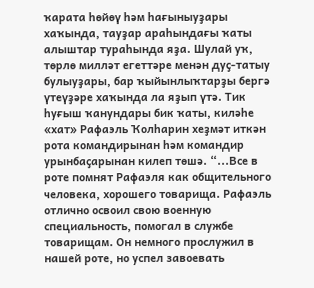ҡарата һөйөү һәм һағыныуҙары хаҡында, тауҙар араһындағы ҡаты алыштар тураһында яҙа. Шулай уҡ, төрлө милләт егеттәре менән дуҫ-татыу булыуҙары, бар ҡыйынлыҡтарҙы бергә үтеүҙәре хаҡында ла яҙып үтә. Тик һуғыш ҡанундары бик ҡаты, киләһе «хат» Рафаэль Ҡолһарин хеҙмәт иткән рота командирынан һәм командир урынбаҫарынан килеп төшә. “...Все в роте помнят Рафаэля как общительного человека, хорошего товарища. Рафаэль отлично освоил свою военную специальность, помогал в службе товарищам. Он немного прослужил в нашей роте, но успел завоевать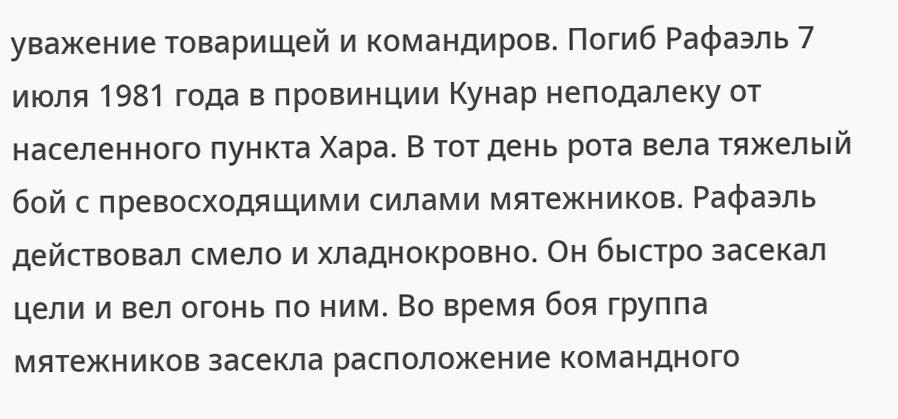уважение товарищей и командиров. Погиб Рафаэль 7 июля 1981 года в провинции Кунар неподалеку от населенного пункта Хара. В тот день рота вела тяжелый бой с превосходящими силами мятежников. Рафаэль действовал смело и хладнокровно. Он быстро засекал цели и вел огонь по ним. Во время боя группа мятежников засекла расположение командного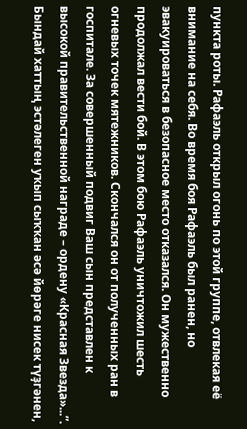пункта роты. Рафаэль открыл огонь по этой группе, отвлекая её внимание на себя. Во время боя Рафаэль был ранен, но эвакуироваться в безопасное место отказался. Он мужественно продолжал вести бой. В этом бою Рафаэль уничтожил шесть огневых точек мятежников. Скончался он от полученных ран в госпитале. За совершенный подвиг Ваш сын представлен к высокой правительственной награде – ордену «Красная Звезда»...”.
Бындай хаттың эстәлеген уҡып сыҡҡан әсә йөрәге нисек түҙгәнен,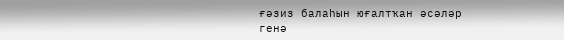ғәзиз балаһын юғалтҡан әсәләр генә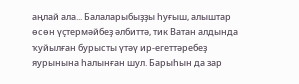аңлай ала... Балаларыбыҙҙы һуғыш, алыштар өсөн үҫтермәйбеҙ әлбиттә, тик Ватан алдында ҡуйылған бурысты үтәү ир-егеттәребеҙ яурынына һалынған шул. Барыһын да зар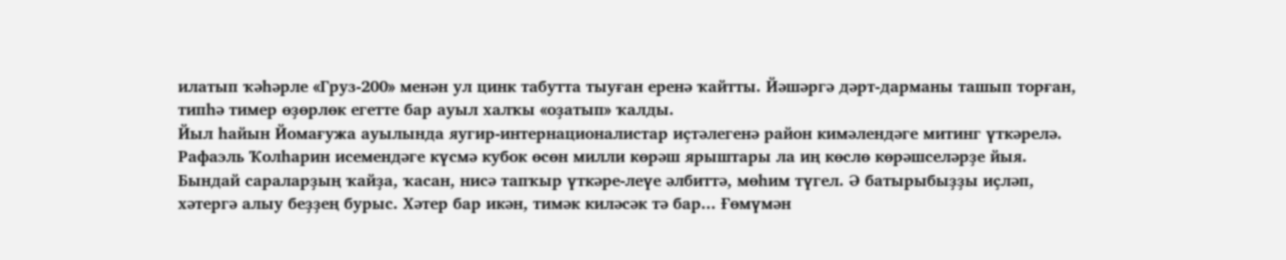илатып ҡәһәрле «Груз-200» менән ул цинк табутта тыуған еренә ҡайтты. Йәшәргә дәрт-дарманы ташып торған, типһә тимер өҙөрлөк егетте бар ауыл халҡы «оҙатып» ҡалды.
Йыл һайын Йомағужа ауылында яугир-интернационалистар иҫтәлегенә район кимәлендәге митинг үткәрелә. Рафаэль Ҡолһарин исемендәге күсмә кубок өсөн милли көрәш ярыштары ла иң көслө көрәшселәрҙе йыя. Бындай сараларҙың ҡайҙа, ҡасан, нисә тапҡыр үткәре-леүе әлбиттә, мөһим түгел. Ә батырыбыҙҙы иҫләп, хәтергә алыу беҙҙең бурыс. Хәтер бар икән, тимәк киләсәк тә бар... Ғөмүмән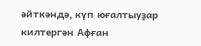әйткәндә, күп юғалтыуҙар килтергән Афған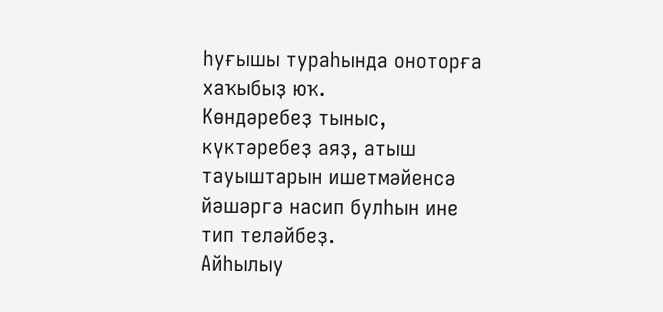һуғышы тураһында оноторға хаҡыбыҙ юҡ.
Көндәребеҙ тыныс, күктәребеҙ аяҙ, атыш тауыштарын ишетмәйенсә йәшәргә насип булһын ине тип теләйбеҙ.
Айһылыу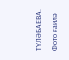ТҮЛӘБАЕВА.
Фото ғаилә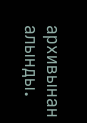архивынан алынды.